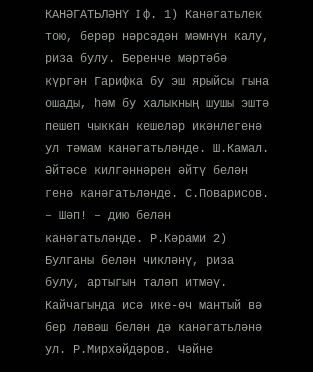КАНӘГАТЬЛӘНҮ I ф. 1) Канәгатьлек тою, берәр нәрсәдән мәмнүн калу, риза булу. Беренче мәртәбә күргән Гарифка бу эш ярыйсы гына ошады, һәм бу халыкның шушы эштә пешеп чыккан кешеләр икәнлегенә ул тәмам канәгатьләнде. Ш.Камал. Әйтәсе килгәннәрен әйтү белән генә канәгатьләнде. С.Поварисов. – Шәп! – дию белән канәгатьләнде. Р.Кәрами 2) Булганы белән чикләнү, риза булу, артыгын таләп итмәү. Кайчагында исә ике-өч мантый вә бер ләвәш белән дә канәгатьләнә ул. Р.Мирхәйдәров. Чәйне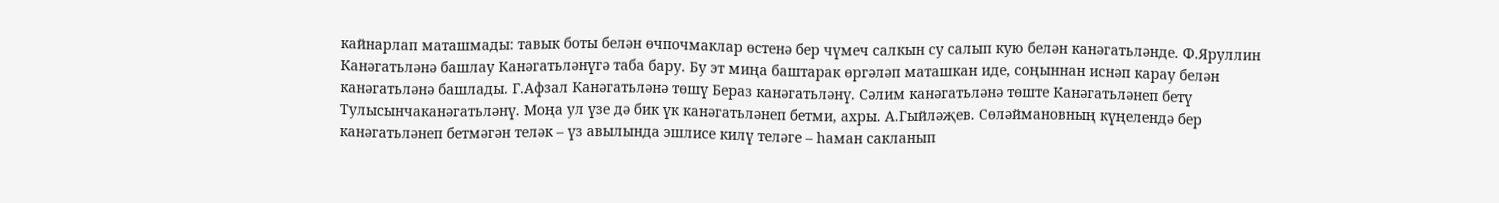кайнарлап маташмады: тавык боты белән өчпочмаклар өстенә бер чүмеч салкын су салып кую белән канәгатьләнде. Ф.Яруллин Канәгатьләнә башлау Канәгатьләнүгә таба бару. Бу эт миңа баштарак өргәләп маташкан иде, соңыннан иснәп карау белән канәгатьләнә башлады. Г.Афзал Канәгатьләнә төшү Бераз канәгатьләнү. Сәлим канәгатьләнә төште Канәгатьләнеп бетү Тулысынчаканәгатьләнү. Моңа ул үзе дә бик үк канәгатьләнеп бетми, ахры. А.Гыйләҗев. Сөләймановның күңелендә бер канәгатьләнеп бетмәгән теләк – үз авылында эшлисе килү теләге – һаман сакланып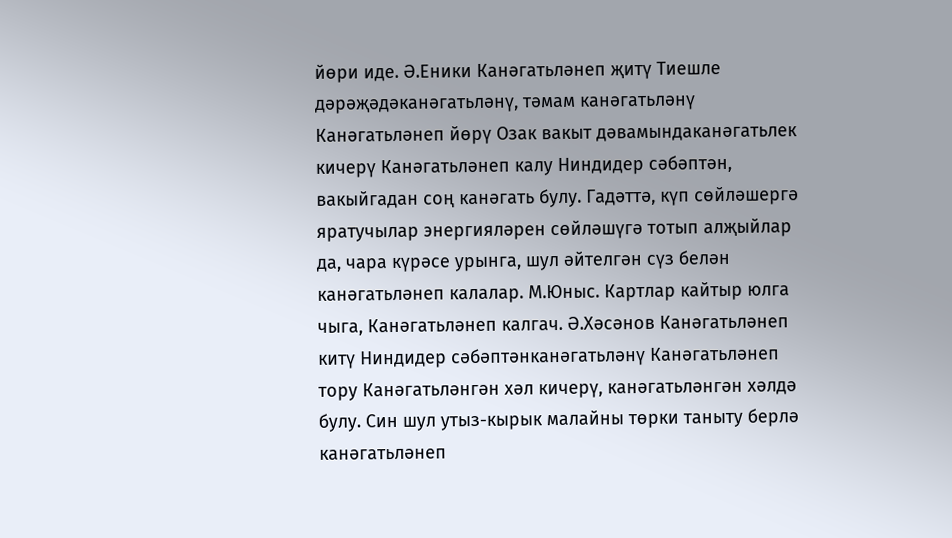йөри иде. Ә.Еники Канәгатьләнеп җитү Тиешле дәрәҗәдәканәгатьләнү, тәмам канәгатьләнү Канәгатьләнеп йөрү Озак вакыт дәвамындаканәгатьлек кичерү Канәгатьләнеп калу Ниндидер сәбәптән, вакыйгадан соң канәгать булу. Гадәттә, күп сөйләшергә яратучылар энергияләрен сөйләшүгә тотып алҗыйлар да, чара күрәсе урынга, шул әйтелгән сүз белән канәгатьләнеп калалар. М.Юныс. Картлар кайтыр юлга чыга, Канәгатьләнеп калгач. Ә.Хәсәнов Канәгатьләнеп китү Ниндидер сәбәптәнканәгатьләнү Канәгатьләнеп тору Канәгатьләнгән хәл кичерү, канәгатьләнгән хәлдә булу. Син шул утыз-кырык малайны төрки таныту берлә канәгатьләнеп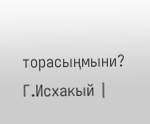торасыңмыни? Г.Исхакый |